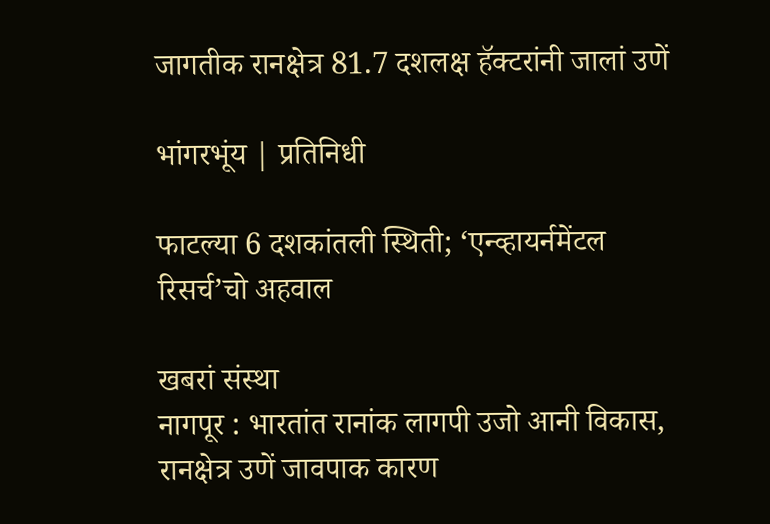जागतीक रानक्षेत्र 81.7 दशलक्ष हॅक्टरांनी जालां उणें

भांगरभूंय | प्रतिनिधी

फाटल्या 6 दशकांतली स्थिती; ‘एन्व्हायर्नमेंटल रिसर्च’चो अहवाल

खबरां संस्था
नागपूर : भारतांत रानांक लागपी उजो आनी विकास, रानक्षेत्र उणें जावपाक कारण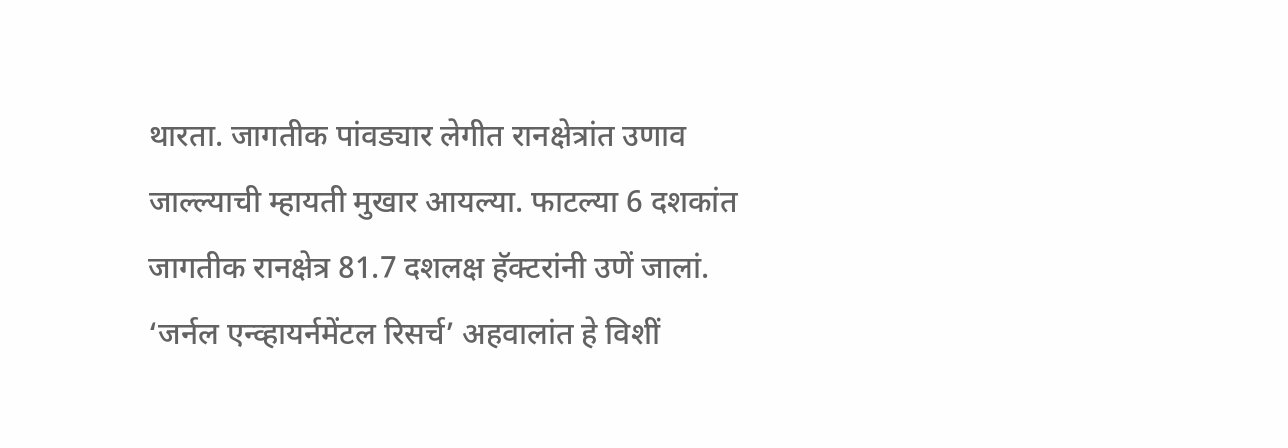थारता. जागतीक पांवड्यार लेगीत रानक्षेत्रांत उणाव जाल्ल्याची म्हायती मुखार आयल्या. फाटल्या 6 दशकांत जागतीक रानक्षेत्र 81.7 दशलक्ष हॅक्टरांनी उणें जालां. ‘जर्नल एन्व्हायर्नमेंटल रिसर्च’ अहवालांत हे विशीं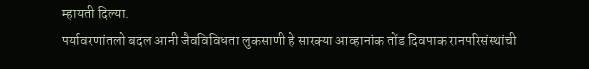म्हायती दिल्या.
पर्यावरणांतलो बदल आनी जैवविविधता लुकसाणी हे सारक्या आव्हानांक तोंड दिवपाक रानपरिसंस्थांची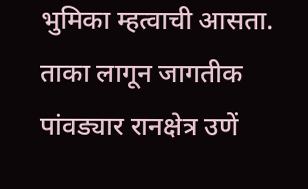भुमिका म्हत्वाची आसता. ताका लागून जागतीक पांवड्यार रानक्षेत्र उणें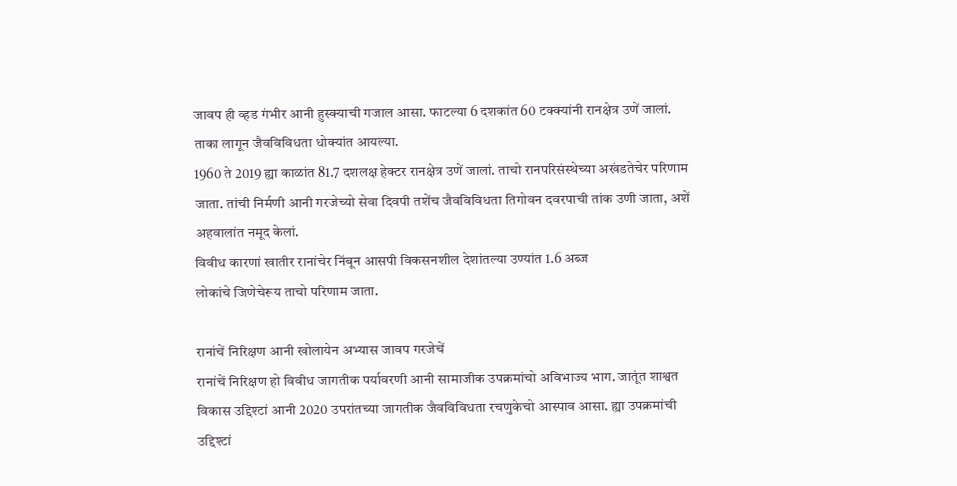जावप ही व्हड गंभीर आनी हुस्क्याची गजाल आसा. फाटल्या 6 दशकांत 60 टक्क्यांनी रानक्षेत्र उणें जालां. ताका लागून जैवविविधता धोक्यांत आयल्या.
1960 ते 2019 ह्या काळांत 81.7 दशलक्ष हेक्टर रानक्षेत्र उणें जालां. ताचो रानपरिसंस्थेच्या अखंडतेचेर परिणाम जाता. तांची निर्मणी आनी गरजेच्यो सेवा दिवपी तशेंच जैवविविधता तिगोवन दवरपाची तांक उणी जाता, अशें अहवालांत नमूद केलां.
विवीध कारणां खातीर रानांचेर निंबून आसपी विकसनशील देशांतल्या उण्यांत 1.6 अब्ज
लोकांचे जिणेचेरूय ताचो परिणाम जाता.

रानांचें निरिक्षण आनी खोलायेन अभ्यास जावप गरजेचें
रानांचें निरिक्षण हो विवीध जागतीक पर्यावरणी आनी सामाजीक उपक्रमांचो अविभाज्य भाग. जातूंत शाश्वत विकास उद्दिश्टां आनी 2020 उपरांतच्या जागतीक जैवविविधता रचणुकेचो आस्पाव आसा. ह्या उपक्रमांची उद्दिश्टां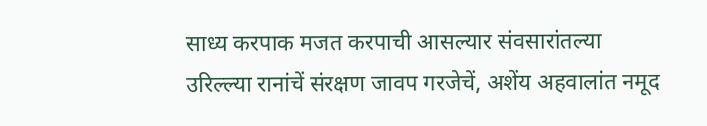साध्य करपाक मजत करपाची आसल्यार संवसारांतल्या उरिल्ल्या रानांचें संरक्षण जावप गरजेचें, अशेंय अहवालांत नमूद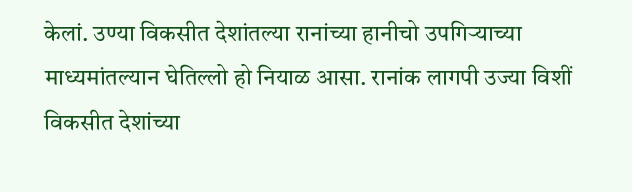केलां. उण्या विकसीत देशांतल्या रानांच्या हानीचो उपगिऱ्याच्या माध्यमांतल्यान घेतिल्लो हो नियाळ आसा. रानांक लागपी उज्या विशीं विकसीत देशांच्या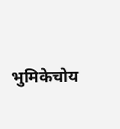भुमिकेचोय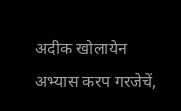अदीक खोलायेन अभ्यास करप गरजेचें,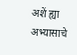अशें ह्या अभ्यासाचे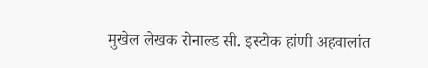मुखेल लेखक रोनाल्ड सी. इस्टोक हांणी अहवालांत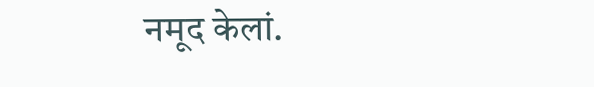नमूद केलां.